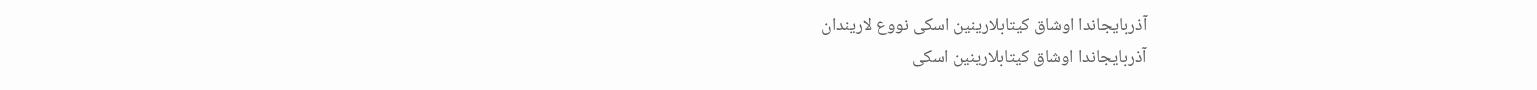آذربایجاندا اوشاق کیتابلارینین اسکی نووع لاریندان
آذربایجاندا اوشاق کیتابلارینین اسکی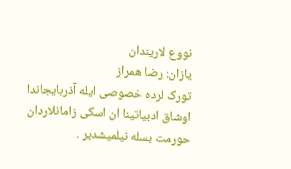نووع لاریندان
یازان: رضا همراز
تورک لرده خصوصی ایله آذربایجاندا اوشاق ادبیاتینا ان اسکی زامانلاردان حورمت بسله نیلمیشدیر .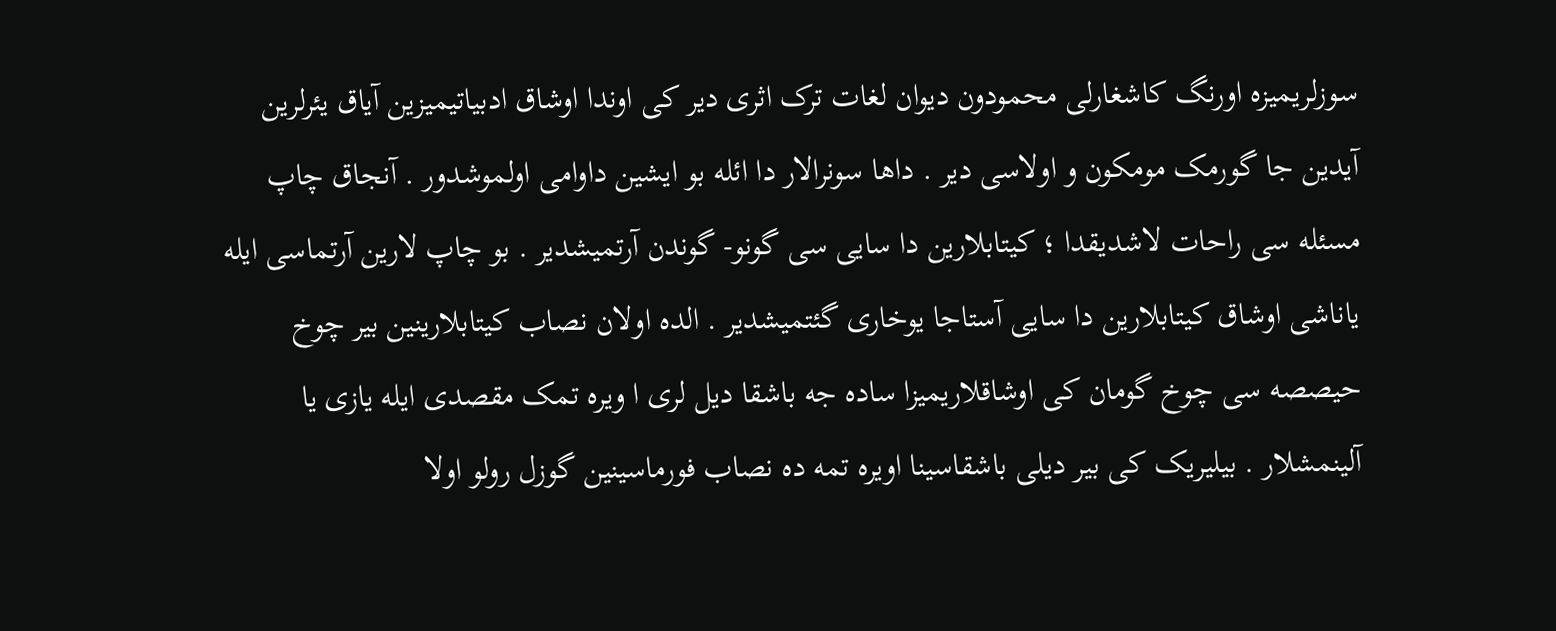سوزلریمیزه اورنگ کاشغارلی محمودون دیوان لغات ترک اثری دیر کی اوندا اوشاق ادبیاتیمیزین آیاق یئرلرین آیدین جا گورمک مومکون و اولاسی دیر . داها سونرالار دا ائله بو ایشین داوامی اولموشدور . آنجاق چاپ مسئله سی راحات لاشدیقدا ؛ کیتابلارین دا سایی سی گونو- گوندن آرتمیشدیر . بو چاپ لارین آرتماسی ایله یاناشی اوشاق کیتابلارین دا سایی آستاجا یوخاری گئتمیشدیر . الده اولان نصاب کیتابلارینین بیر چوخ حیصصه سی چوخ گومان کی اوشاقلاریمیزا ساده جه باشقا دیل لری ا ویره تمک مقصدی ایله یازی یا آلینمشلار . بیلیریک کی بیر دیلی باشقاسینا اویره تمه ده نصاب فورماسینین گوزل رولو اولا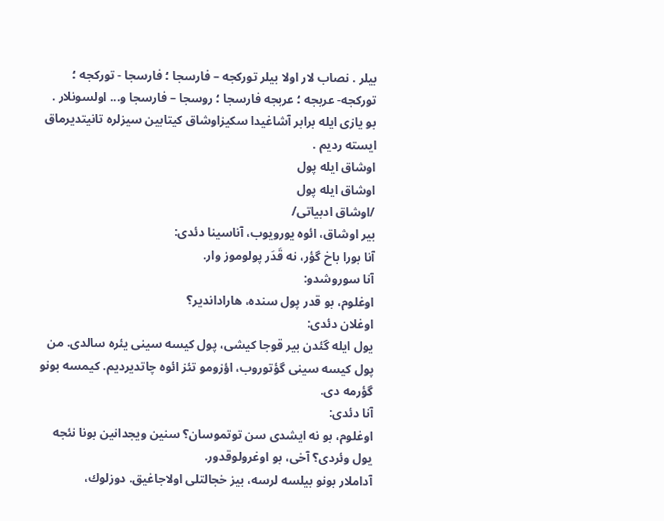بیلر . نصاب لار اولا بیلر تورکجه – فارسجا ؛ فارسجا - تورکجه ؛ تورکجه- عربجه ؛ عربجه فارسجا ؛ روسجا – فارسجا و... اولسونلار . بو یازی ایله برابر آشاغیدا سکیزاوشاق کیتابین سیزلره تانیتدیرماق ایسته ردیم .
اوشاق ایله پول
اوشاق ایله پول
/اوشاق ادبیاتی/
بیر اوشاق، ائوه یورویوب، آناسینا دئدی:
آنا بورا باخ گؤر، نه قَدَر پولوموز وار.
آنا سوروشدو:
اوغلوم، بو قدر پول سنده، هاراداندیر؟
اوغلان دئدی:
یول ایله گئدن بیر قوجا كیشی، پول كیسه سینی یئره سالدی. من پول كیسه سینی گؤتوروب، اؤزومو تئز ائوه چاتدیردیم. كیمسه بونو گؤرمه دی.
آنا دئدی:
اوغلوم، بو نه ایشدی سن توتموسان؟ سنین ویجدانین بونا نئجه یول وئردی؟ آخی، بو اوغرولوقدور.
آداملار بونو بیلسه لرسه، بیز خجالتلی اولاجاغیق. دوزلوك،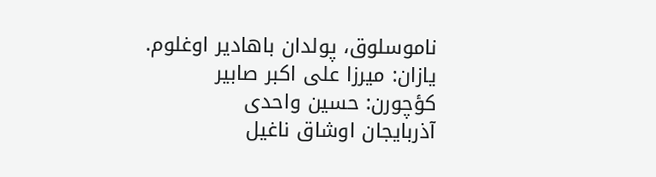ناموسلوق، پولدان باهادیر اوغلوم.
یازان: میرزا علی اكبر صابیر
كؤچورن: حسین واحدی
آذربایجان اوشاق ناغیل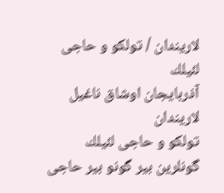لاریندان / تولكو و حاجی لئیلك
آذربایجان اوشاق ناغیل لاریندان
تولكو و حاجی لئیلك
گونلرین بیر گونو بیر حاجی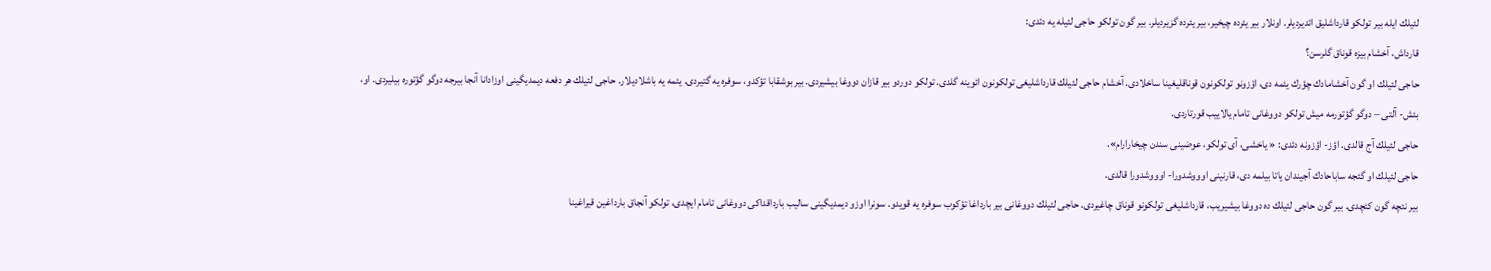لئیلك ایله بیر تولكو قارداشلیق ائدیردیلر. اونلار بیر یئرده چیخیر، بیر یئرده گزیردیلر. بیر گون تولكو حاجی لئیله یه دئدی:
قارداش، آخشام بیزه قوناق گلرسن؟
حاجی لئیلك او گون آخشامادك چؤرك یئمه دی، اؤزونو تولكونون قوناقلیغینا ساخلادی. آخشام حاجی لئیلك قارداشلیغی تولكونون ائوینه گلدی. تولكو دوردو بیر قازان دووغا بیشیردی. بیر بوشقابا تؤكدو، سوفره یه گتیردی. یئمه یه باشلادیلار. حاجی لئیلك هر دفعه دیمدیگینی اوزادانا آنجا بیرجه دوگو گؤتوره بیلیردی. او، بئش- آلتی – دوگو گؤتورمه میش تولكو دووغانی تامام یالاییب قورتاردی.
حاجی لئیلك آج قالدی. اؤز- اؤزونه دئدی: « یاخشی، آی تولكو، عوضینی سندن چیخارارام».
حاجی لئیلك او گئجه ساباحادك آجیندان یاتا بیلمه دی، قارنینی اوووشدورا- اوووشدورا قالدی.
بیر نئچه گون كئچدی. بیر گون حاجی لئیلك ده دووغا بیشیریب، قارداشلیغی تولكونو قوناق چاغیردی. حاجی لئیلك دووغانی بیر بارداغا تؤكوب سوفره یه قویدو. سونرا اوزو دیمدیگینی سالیب بارداقداكی دووغانی تامام ایچدی، تولكو آنجاق بارداغین قیراغینا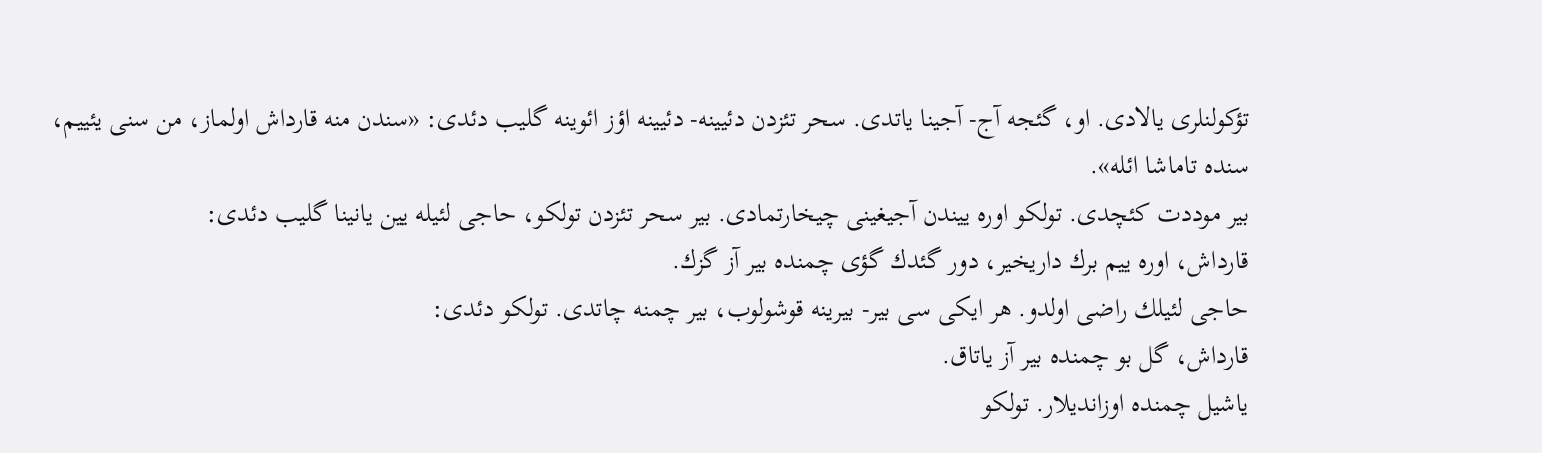تؤكولنلری یالادی. او، گئجه آج- آجینا یاتدی. سحر تئزدن دئیینه- دئیینه اؤز ائوینه گلیب دئدی: «سندن منه قارداش اولماز، من سنی یئییم، سنده تاماشا ائله».
بیر موددت كئچدی. تولكو اوره ییندن آجیغینی چیخارتمادی. بیر سحر تئزدن تولكو، حاجی لئیله یین یانینا گلیب دئدی:
قارداش، اوره ییم برك داریخیر، دور گئدك گؤی چمنده بیر آز گزك.
حاجی لئیلك راضی اولدو. هر ایكی سی بیر- بیرینه قوشولوب، بیر چمنه چاتدی. تولكو دئدی:
قارداش، گل بو چمنده بیر آز یاتاق.
یاشیل چمنده اوزاندیلار. تولكو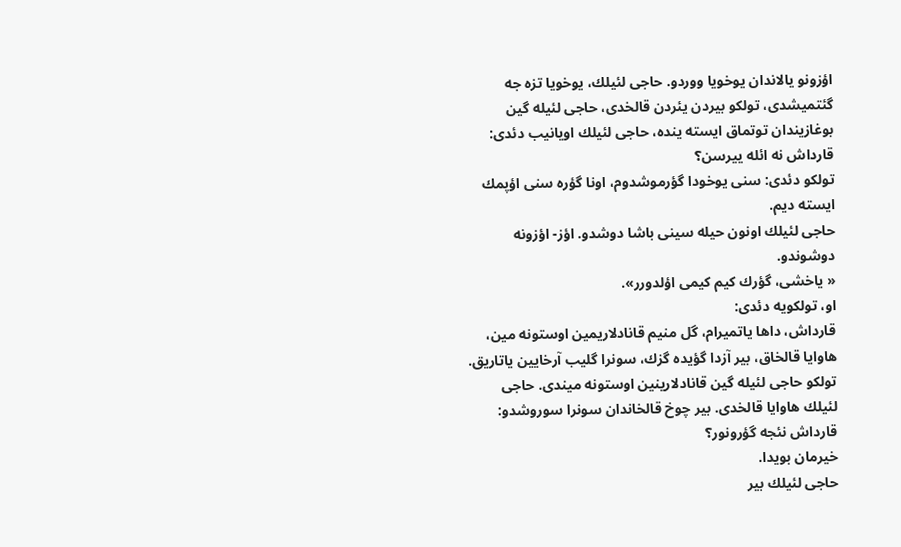اؤزونو یالاندان یوخویا ووردو. حاجی لئیلك، یوخویا تزه جه گئتمیشدی، تولكو بیردن یئردن قالخدی، حاجی لئیله گین بوغازیندان توتماق ایسته ینده، حاجی لئیلك اویانیب دئدی:
قارداش نه ائله ییرسن؟
تولكو دئدی: سنی یوخودا گؤرموشدوم، اونا گؤره سنی اؤپمك ایسته دیم.
حاجی لئیلك اونون حیله سینی باشا دوشدو. اؤز- اؤزونه دوشوندو.
« یاخشی، گؤرك كیم كیمی اؤلدورر».
او، تولكویه دئدی:
قارداش، داها یاتمیرام، گل منیم قانادلاریمین اوستونه مین، هاوایا قالخاق، بیر آزدا گؤیده گزك، سونرا گلیب آرخایین یاتاریق.
تولكو حاجی لئیله گین قانادلارینین اوستونه میندی. حاجی لئیلك هاوایا قالخدی. بیر چوخ قالخاندان سونرا سوروشدو:
قارداش نئجه گؤرونور؟
خیرمان بویدا.
حاجی لئیلك بیر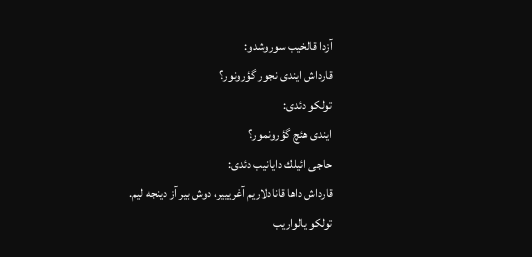آزدا قالخیب سوروشدو:
قارداش ایندی نجور گؤرونور؟
تولكو دئدی:
ایندی هئچ گؤرونمور؟
حاجی ائیلك دایانیب دئدی:
قارداش داها قانادلاریم آغریییر، دوش بیر آز دینجه لیم.
تولكو یالواریب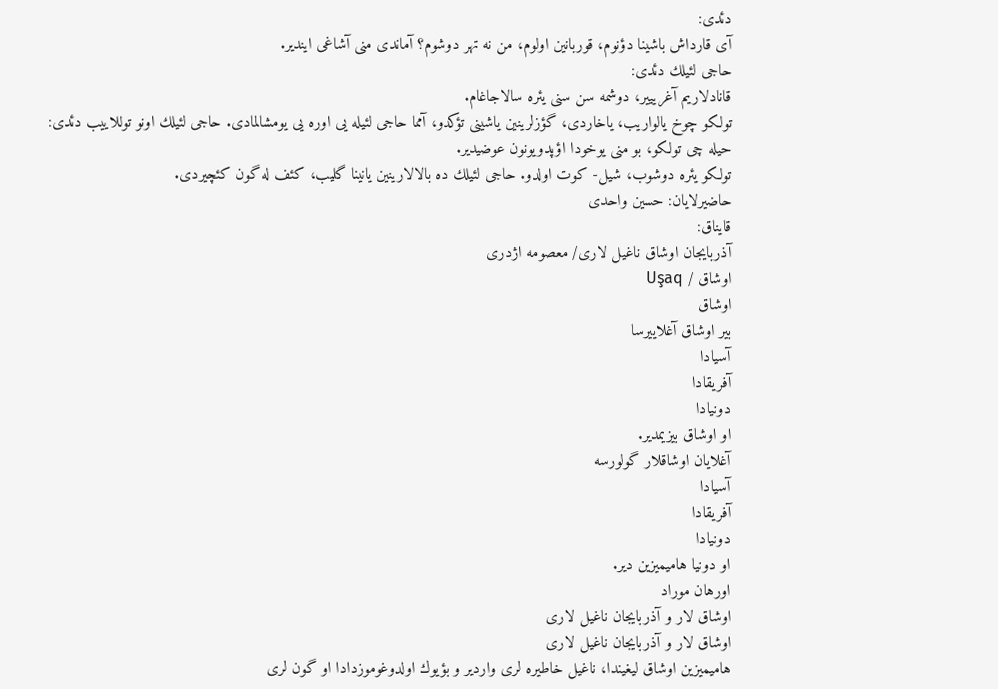دئدی:
آی قارداش باشینا دؤنوم، قوربانین اولوم، من نه تهر دوشوم؟ آماندی منی آشاغی ایندیر.
حاجی لئیلك دئدی:
قانادلاریم آغریییر، دوشمه سن سنی یئره سالاجاغام.
تولكو چوخ یالواریب، یاخاردی، گؤزلرینین یاشینی تؤكدو، آمما حاجی لئیله یی اوره یی یومشالمادی. حاجی لئیلك اونو توللاییب دئدی:
حیله چی تولكو، بو منی یوخودا اؤپدویونون عوضیدیر.
تولكو یئره دوشوب، شیل- كوت اولدو. حاجی لئیلك ده بالالارینین یانینا گلیب، كئف له گون كئچیردی.
حاضیرلایان: حسین واحدی
قایناق:
آذربایجان اوشاق ناغیل لاری/ معصومه اژدری
اوشاق / Uşaq
اوشاق
بیر اوشاق آغلاییرسا
آسیادا
آفریقادا
دونیادا
او اوشاق بیزیمدیر.
آغلایان اوشاقلار گولورسه
آسیادا
آفریقادا
دونیادا
او دونیا هامیمیزین دیر.
اورهان موراد
اوشاق لار و آذربایجان ناغیل لاری
اوشاق لار و آذربایجان ناغیل لاری
هامیمیزین اوشاق لیغیندا، ناغیل خاطیره لری واردیر و بؤیوك اولدوغوموزدادا او گون لری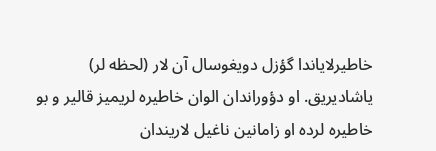خاطیرلایاندا گؤزل دویغوسال آن لار (لحظه لر) یاشادیریق. او دؤوراندان الوان خاطیره لریمیز قالیر و بو خاطیره لرده او زامانین ناغیل لاریندان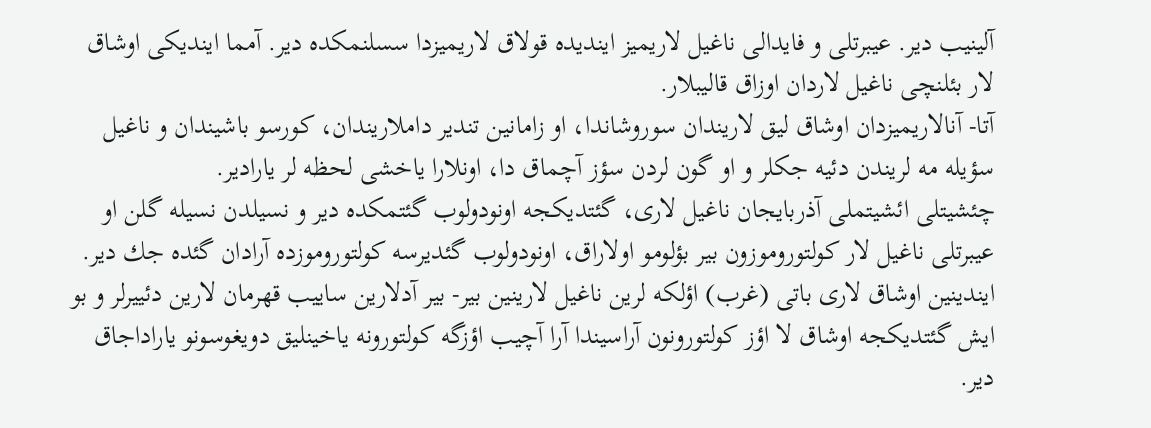آلینیب دیر. عیبرتلی و فایدالی ناغیل لاریمیز ایندیده قولاق لاریمیزدا سسلنمكده دیر. آمما ایندیكی اوشاق لار بئلنچی ناغیل لاردان اوزاق قالیبلار.
آتا- آنالاریمیزدان اوشاق لیق لاریندان سوروشاندا، او زامانین تندیر داملاریندان، كورسو باشیندان و ناغیل سؤیله مه لریندن دئیه جكلر و او گون لردن سؤز آچماق دا، اونلارا یاخشی لحظه لر یارادیر.
چئشیتلی ائشیتملی آذربایجان ناغیل لاری، گئتدیكجه اونودولوب گئتمكده دیر و نسیلدن نسیله گلن او عیبرتلی ناغیل لار كولتوروموزون بیر بؤلومو اولاراق، اونودولوب گئدیرسه كولتوروموزده آرادان گئده جك دیر. ایندینین اوشاق لاری باتی (غرب) اؤلكه لرین ناغیل لارینین بیر- بیر آدلارین ساییب قهرمان لارین دئییرلر و بو ایش گئتدیكجه اوشاق لا اؤز كولتورونون آراسیندا آرا آچیب اؤزگه كولتورونه یاخینلیق دویغوسونو یاراداجاق دیر.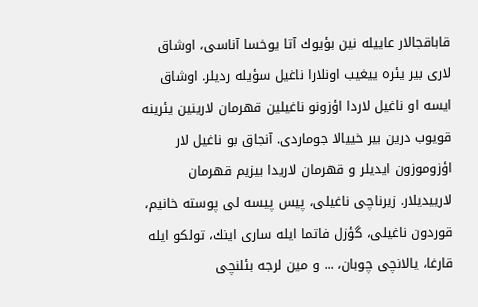قاباقجالار عاییله نین بؤیوك آتا یوخسا آناسی، اوشاق لاری بیر یئره ییغیب اونلارا ناغیل سؤیله ردیلر. اوشاق ایسه او ناغیل لاردا اؤزونو ناغیلین قهرمان لارینین یئرینه قویوب درین بیر خییالا جوماردی. آنجاق بو ناغیل لار اؤزوموزون ایدیلر و قهرمان لاریدا بیزیم قهرمان لارییدیلار. زیرناچی ناغیلی، پیس پیسه لی پوسته خانیم، قوردون ناغیلی، گؤزل فاتما ایله ساری اینك، تولكو ایله قارغا، یالانچی چوبان، ... و مین لرجه بئلنچی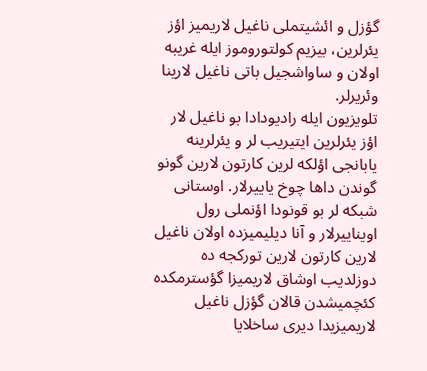گؤزل و ائشیتملی ناغیل لاریمیز اؤز یئرلرین، بیزیم كولتوروموز ایله غریبه اولان و ساواشجیل باتی ناغیل لارینا وئریرلر.
تلویزیون ایله رادیودادا بو ناغیل لار اؤز یئرلرین ایتیریب لر و یئرلرینه یابانجی اؤلكه لرین كارتون لارین گونو گوندن داها چوخ یاییرلار. اوستانی شبكه لر بو قونودا اؤنملی رول اویناییرلار و آنا دیلیمیزده اولان ناغیل لارین كارتون لارین توركجه ده دوزلدیب اوشاق لاریمیزا گؤسترمكده كئچمیشدن قالان گؤزل ناغیل لاریمیزیدا دیری ساخلایا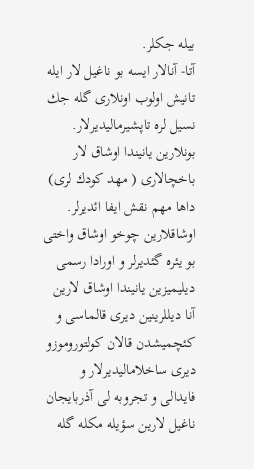بیله جكلر.
آتا- آنالار ایسه بو ناغیل لار ایله تانیش اولوب اونلاری گله جك نسیل لره تاپشیرمالیدیرلار. بونلارین یانیندا اوشاق لار باخچالاری ( مهد كودك لری) داها مهم نقش ایفا ائدیرلر. اوشاقلارین چوخو اوشاق واختی بو یئره گئدیرلر و اورادا رسمی دیلیمیزین یانیندا اوشاق لارین آنا دیللرینین دیری قالماسی و كئچمیشدن قالان كولتوروموزو دیری ساخلامالیدیرلار و فایدالی و تجروبه لی آذربایجان ناغیل لارین سؤیله مكله گله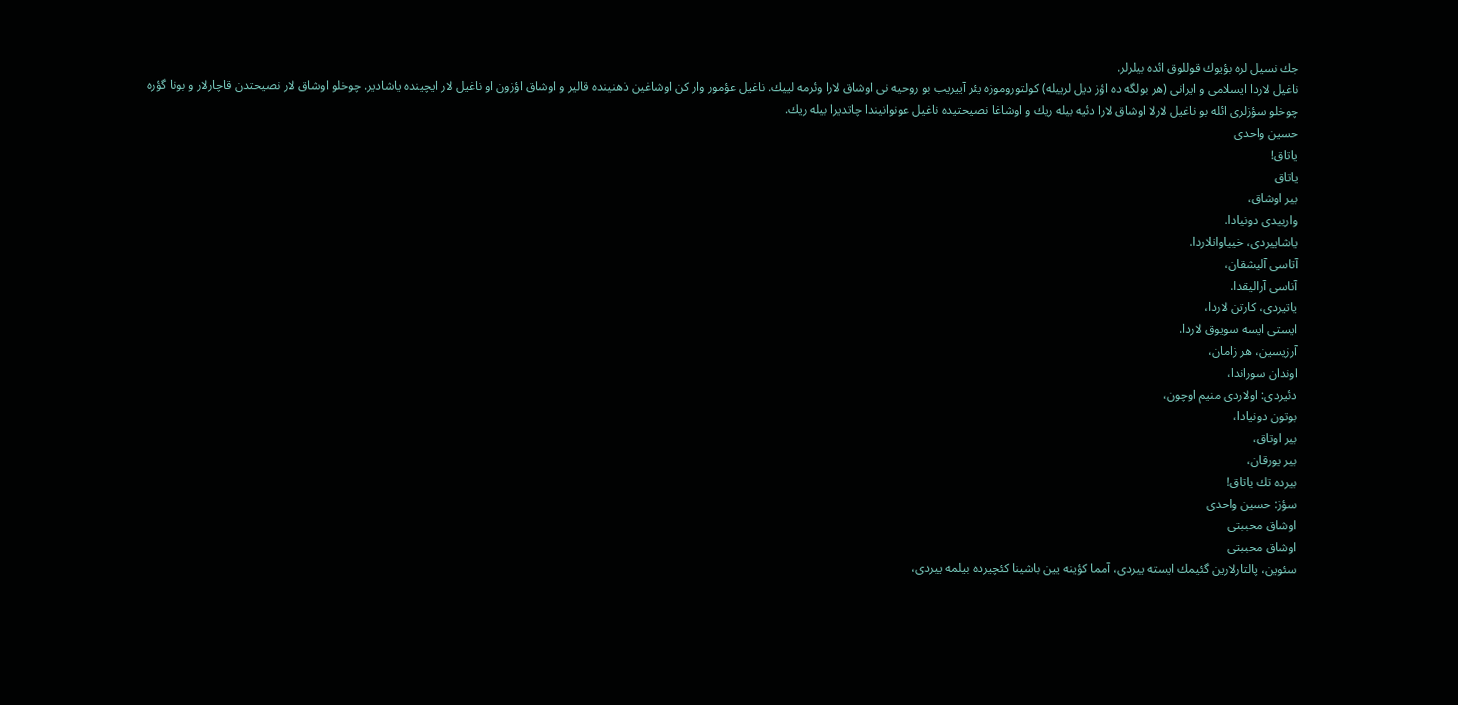جك نسیل لره بؤیوك قوللوق ائده بیلرلر.
ناغیل لاردا ایسلامی و ایرانی (هر بولگه ده اؤز دیل لرییله) كولتوروموزه یئر آییریب بو روحیه نی اوشاق لارا وئرمه لییك. ناغیل عؤمور وار كن اوشاغین ذهنینده قالیر و اوشاق اؤزون او ناغیل لار ایچینده یاشادیر. چوخلو اوشاق لار نصیحتدن قاچارلار و بونا گؤره چوخلو سؤزلری ائله بو ناغیل لارلا اوشاق لارا دئیه بیله ریك و اوشاغا نصیحتیده ناغیل عونوانیندا چاتدیرا بیله ریك.
حسین واحدی
یاتاق!
یاتاق
بیر اوشاق،
وارییدی دونیادا.
یاشاییردی، خییاوانلاردا.
آتاسی آلیشقان،
آناسی آرالیقدا.
یاتیردی، كارتن لاردا،
ایستی ایسه سویوق لاردا.
آرزیسین، هر زامان،
اوندان سوراندا،
دئیردی: اولاردی منیم اوچون،
بوتون دونیادا،
بیر اوتاق،
بیر یورقان،
بیرده تك یاتاق!
سؤز: حسین واحدی
اوشاق محببتی
اوشاق محببتی
سئوین، پالتارلارین گئیمك ایسته ییردی، آمما كؤینه یین باشینا كئچیرده بیلمه ییردی،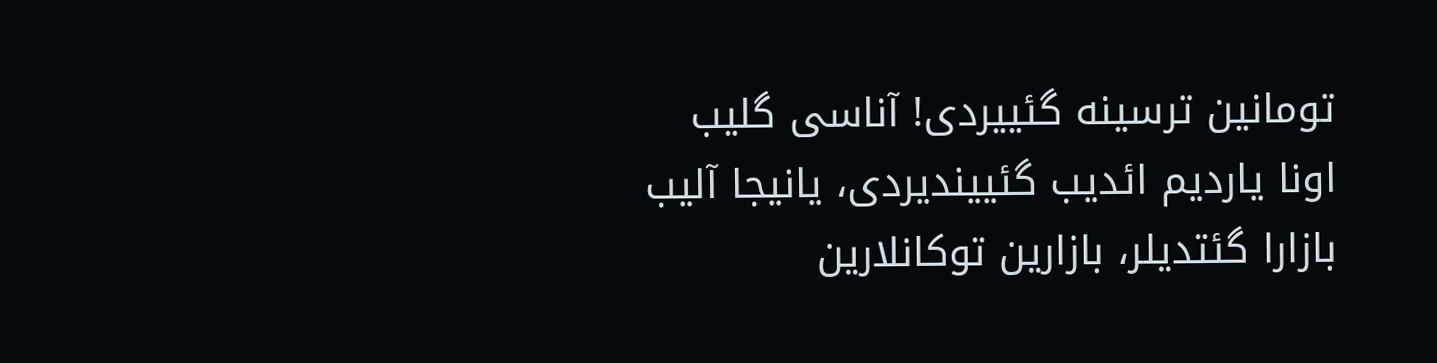تومانین ترسینه گئییردی! آناسی گلیب اونا یاردیم ائدیب گئییندیردی، یانیجا آلیب بازارا گئتدیلر، بازارین توكانلارین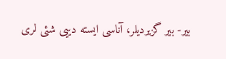بیر- بیر گزیردیلر، آناسی ایسته دییی شئی لری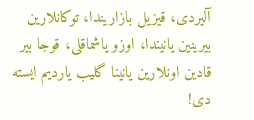آلیردی، قیزیل بازاریندا، توكانلارین بیرینین یانیندا، اوزو یاشماقلی، قوجا بیر قادین اونلارین یانینا گلیب یاردیم ایسته دی!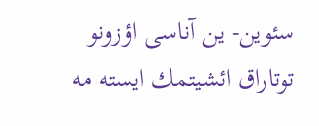سئوین- ین آناسی اؤزونو توتاراق ائشیتمك ایسته مه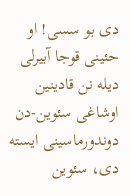دی بو سسی! او حئینی قوجا آبیرلی دیله نن قادینین اوشاغی سئوین-دن دوندورماسینی ایسته دی، سئوین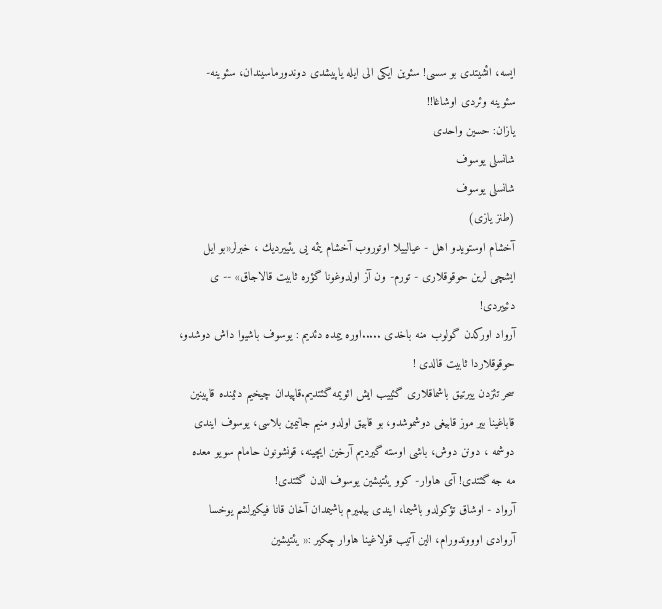ایسه، ائشیتدی بو سسی! سئوین ایكی الی ایله یاپیشدی دوندورماسیندان، سئوینه- سئوینه وئردی اوشاغا!!
یازان: حسین واحدی
شانسلی یوسوف
شانسلی یوسوف
(طنز یازی)
آخشام اوستویدو اهل - عیالییلا اوتوروب آخشام یئمه یی یئییردیك ، خبرلر«بو ایل ایشچی لرین حوقوقلاری - تورم- ون آز اولدوغونا گؤره ثابیت قالاجاق» -- ی دئییردی!
آرواد اوركدن گولوب منه باخدی .....اوره ییمده دئدیم : یوسوف باشیوا داش دوشدو، حوقوقلاردا ثابیت قالدی !
سحر تئزدن ییرتیق باشماقلاری گئییب ایش ائویمه گئتدیم.قاپیدان چیخیم دئینده قاپینین قاباغینا بیر موز قابیغی دوشموشدو، بو قابیق اولدو منیم جانیمین بلاسی، یوسوف ایندی دوشمه ، دونن دوش، باشی اوسته گیردیم آرخین ایچینه، قونشونون حامام سویو معده مه جه گئتدی! آی هاوار- كوو یئتیشین یوسوف الدن گئتدی!
آرواد - اوشاق تؤكولدو باشیما، ایندی بیلمیرم باشیمدان آخان قانا فیكیرلشم یوخسا آروادی اوووندورام، الین آتیب قولاغینا هاوار چكیر :« یئتیشین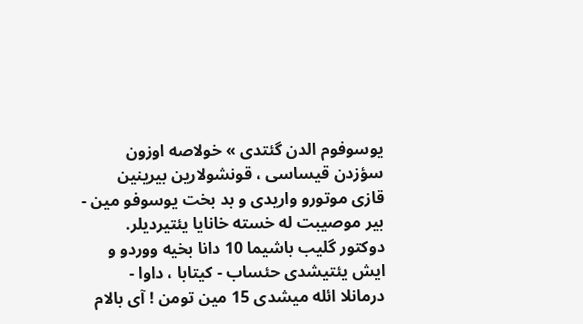یوسوفوم الدن گئتدی » خولاصه اوزون سؤزدن قیساسی ، قونشولارین بیرینین قازی موتورو واریدی و بد بخت یوسوفو مین - بیر موصیبت له خسته خانایا یئتیردیلر.
دوكتور گلیب باشیما 10 دانا بخیه ووردو و ایش یئتیشدی حئساب - كیتابا ، داوا - درمانلا ائله میشدی 15 مین تومن ! آی بالام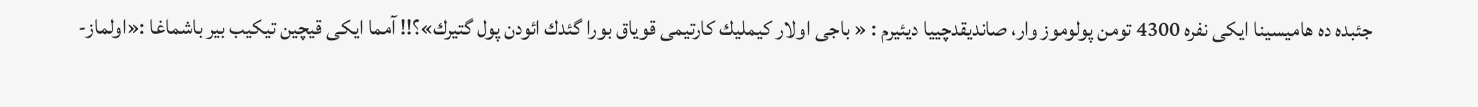جئبده ده هامیسینا ایكی نفره 4300 تومن پولوموز وار، صاندیقدچییا دیئیرم : « باجی اولار كیملیك كارتیمی قویاق بورا گئدك ائودن پول گتیرك»؟!! آمما ایكی قیچین تیكیب بیر باشماغا :«اولماز-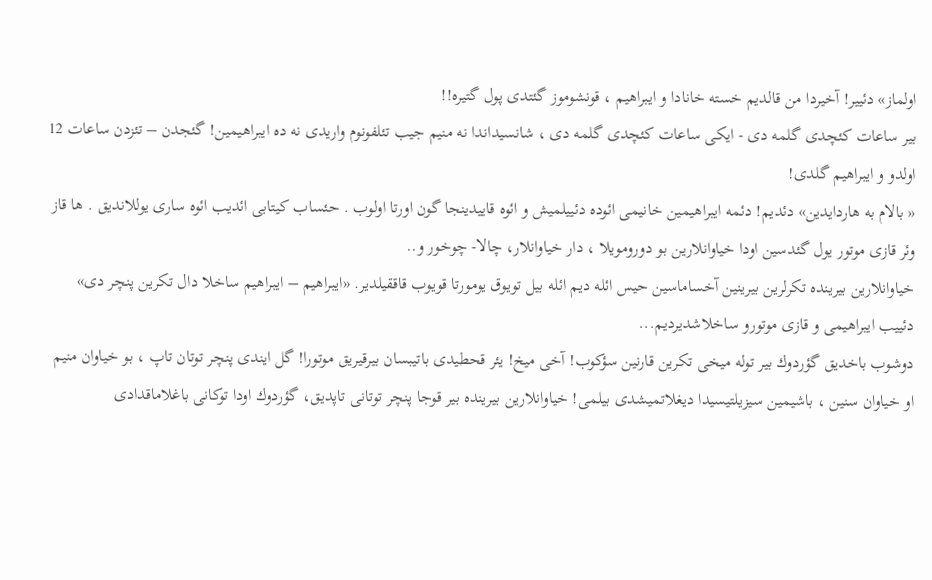اولماز» دئییر! آخیردا من قالدیم خسته خانادا و ایبراهیم ، قونشوموز گئتدی پول گتیره!!
بیر ساعات كئچدی گلمه دی - ایكی ساعات كئچدی گلمه دی ، شانسیداندا نه منیم جیب تئلفونوم واریدی نه ده ایبراهیمین! گئجدن – تئزدن ساعات 12 اولدو و ایبراهیم گلدی!
« بالام به هاردایدین» دئدیم! دئمه ایبراهیمین خانیمی ائوده دئییلمیش و ائوه قاییدینجا گون اورتا اولوب . حئساب كیتابی ائدیب ائوه ساری یوللاندیق . ها قاز وئر قازی موتور یول گئدسین اودا خیاوانلارین بو دورومویلا ، دار خیاوانلار، چالا- چوخور و..
خیاوانلارین بیرینده تكرلرین بیرینین آخساماسین حیس ائله دیم ائله بیل تویوق یومورتا قویوب قاققیلدیر. «ایبراهیم – ایبراهیم ساخلا دال تكرین پنچر دی» دئییب ایبراهیمی و قازی موتورو ساخلاشدیردیم...
دوشوب باخدیق گؤردوك بیر توله میخی تكرین قارنین سؤكوب! آخی میخ! یئر قحطیدی باتیبسان بیرقیریق موتورا! گل ایندی پنچر توتان تاپ ، بو خیاوان منیم او خیاوان سنین ، باشیمین سیزیلتیسیدا دیغلاتمیشدی بیلمی! خیاوانلارین بیرینده بیر قوجا پنچر توتانی تاپدیق، گؤردوك اودا توكانی باغلاماقدادی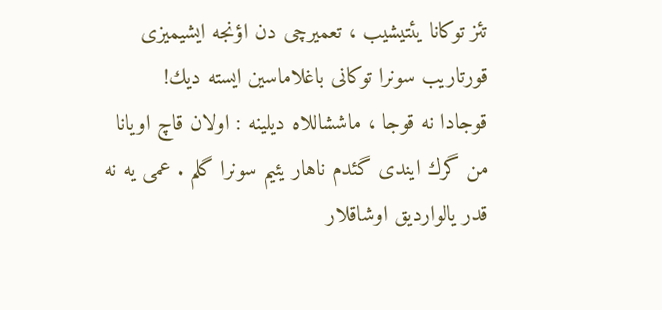تئز توكانا یئتیشیب ، تعمیرچی دن اؤنجه ایشیمیزی قورتاریب سونرا توكانی باغلاماسین ایسته دیك!
قوجادا نه قوجا ، ماششاللاه دیلینه : اولان قاچ اویانا من گرك ایندی گئدم ناهار یئیم سونرا گلم . عمی یه نه قدر یالواردیق اوشاقلار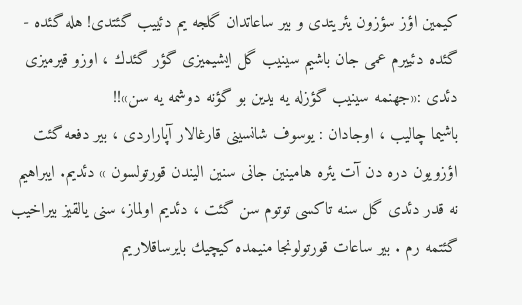كیمین اؤز سؤزون یئریتدی و بیر ساعاتدان گلجه یم دئییب گئتدی! هله گئده - گئده دئییرم عمی جان باشیم سینیب گل ایشیمیزی گؤر گئدك ، اوزو قیرمیزی دئدی :«جهنمه سینیب گؤزله یه یدین بو گؤنه دوشمه یه سن»!!
باشیما چالیب ، اوجادان : یوسوف شانسینی قارغالار آپاراردی ، بیر دفعه گئت اؤزویون دره دن آت یئره هامینین جانی سنین الیندن قورتولسون » دئدیم. ایبراهیم نه قدر دئدی گل سنه تاكسی توتوم سن گئت ، دئدیم اولماز، سنی یالقیز بیراخیب گئتمه رم . بیر ساعات قورتولونجا منیمده كیچیك بایرساقلاریم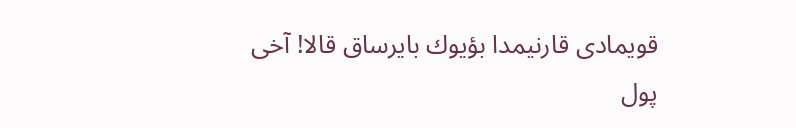قویمادی قارنیمدا بؤیوك بایرساق قالا! آخی پول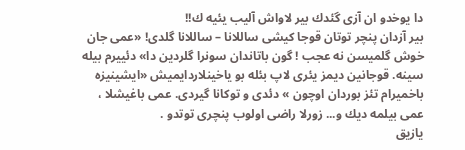دا یوخدو ان آزی گئدك بیر لاواش آلیب یئیه ك!!
بیر آزدان پنچر توتان قوجا كیشی ساللانا – ساللانا گلدی! «عمی جان خوش گلمیسن نه عجب ! گون باتاندان سونرا گلردین دا» دئییرم بیله سینه. قوجانین دیمز یئری لاپ بئله بو یاخینلاردایمیش «ایشینیزه باخمیرام تئز بوردان اوچون » دئدی و توكانا گیردی. عمی باغیشلا ، عمی بیلمه دیك و... زورلا راضی اولوب پنچری توتدو .
یازیق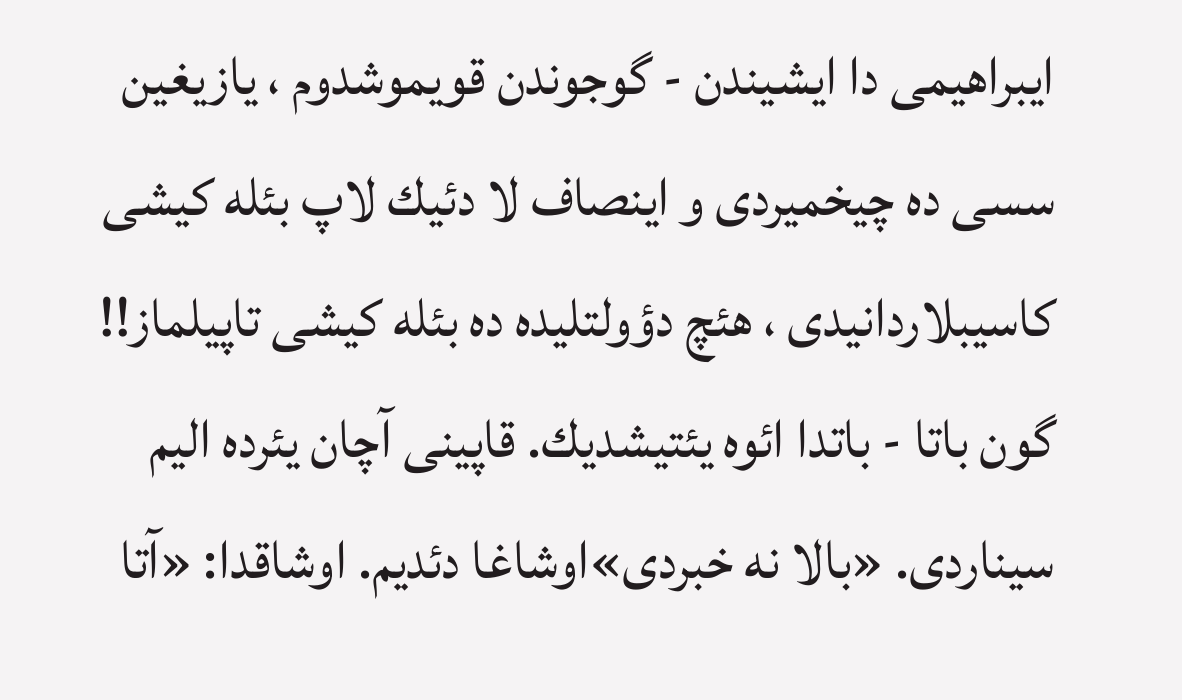ایبراهیمی دا ایشیندن - گوجوندن قویموشدوم ، یازیغین سسی ده چیخمیردی و اینصاف لا دئیك لاپ بئله كیشی كاسیبلاردانیدی ، هئچ دؤولتلیده ده بئله كیشی تاپیلماز!!
گون باتا - باتدا ائوه یئتیشدیك. قاپینی آچان یئرده الیم سیناردی. «بالا نه خبردی»اوشاغا دئدیم. اوشاقدا: «آتا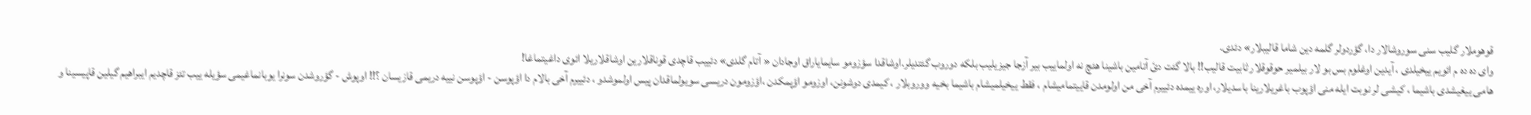قوهوملار گلیب سنی سوروشالار دا، گؤردولر گلمه دین شاما قالیبلار» دئدی.
وای ده ده م ائویم ییخیلدی ، آیدین اوغلوم بس بو لار بیلمیر حوقوقلار ثابیت قالیب!! بالا گئت دئ آتامین باشینا هئچ نه اولماییب بیر آزجا جیزیلیب بلكه دوروب گئتدیلر.اوشاقدا سؤزومو سایمایاراق اوجادان « آتام گلدی» دئییب قاچدی قوناقلارین اوشاقلاریلا ائوی داغیتماغا!
هامی ییغیشدی باشیما ، كیشی لر نوبت ایله منی اؤپوب باغریلارینا باسدیلار، اوره ییمده دئییرم آخی من اولومدن قاییتمامیشام ، فقط ییخیلمیشام باشیما بخیه ووروبلار ، كیمدی دوشونن، اوزومو اؤپمكدن ،اؤزومون دریسی سویولماقدان پیس اولموشدو ، دئییرم آخی بالام دا اؤپوسن - اؤپوسن نییه دریمی قازیسان ؟!! اوپوش - گؤروشدن سونرا یوبانماغیمی سؤیله ییب تئز قاچدیم ایبراهیم گیلین قاپیسینا و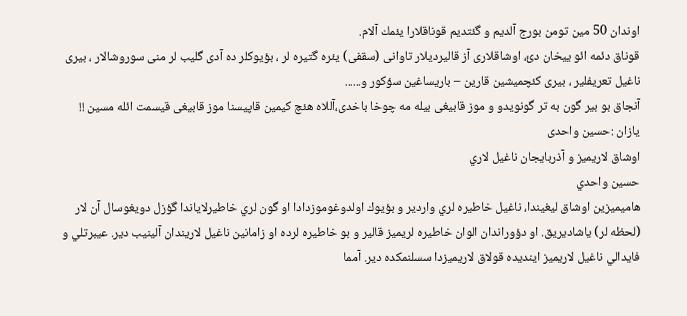اوندان 50 مین تومن بورج آلدیم و گئتدیم قوناقلارا یئمك آلام.
قوناق دئمه ائو ییخان دئ، اوشاقلاری آز قالیردیلار تاوانی (سقفی) یئره گتیره لر ، بؤیوكلر ده آدی گلیب لر منی سوروشالار ، بیری ناغیل تعریفلیر ، بیری كئچمیشین قارین – باریساغین سؤكور و......
آنجاق بو بیر گون به تر گونویدو و موز قابیغی بیله مه چوخا باخدی،آللاه هئچ كیمین قاپیسنا موز قابیغی قیسمت ائله مسین !!
یازان :حسین واحدی
اوشاق لاريميز و آذربايجان ناغيل لاري
حسين واحدي
هاميميزين اوشاق ليغيندا، ناغيل خاطيره لري واردير و بؤيوك اولدوغوموزدادا او گون لري خاطيرلاياندا گؤزل دويغوسال آن لار (لحظه لر) ياشاديريق. او دؤوراندان الوان خاطيره لريميز قالير و بو خاطيره لرده او زامانين ناغيل لاريندان آلينيب دير. عيبرتلي و فايدالي ناغيل لاريميز اينديده قولاق لاريميزدا سسلنمكده دير. آمما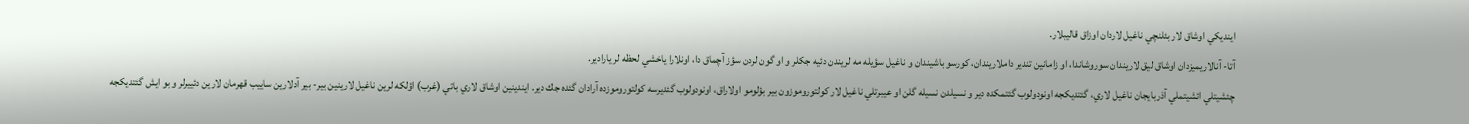اينديكي اوشاق لار بئلنچي ناغيل لاردان اوزاق قاليبلار.
آتا- آنالاريميزدان اوشاق ليق لاريندان سوروشاندا، او زامانين تندير داملاريندان، كورسو باشيندان و ناغيل سؤيله مه لريندن دئيه جكلر و او گون لردن سؤز آچماق دا، اونلارا ياخشي لحظه لر يارادير.
چئشيتلي ائشيتملي آذربايجان ناغيل لاري، گئتديكجه اونودولوب گئتمكده دير و نسيلدن نسيله گلن او عيبرتلي ناغيل لار كولتوروموزون بير بؤلومو اولاراق، اونودولوب گئديرسه كولتوروموزده آرادان گئده جك دير. ايندينين اوشاق لاري باتي (غرب) اؤلكه لرين ناغيل لارينين بير- بير آدلارين ساييب قهرمان لارين دئييرلر و بو ايش گئتديكجه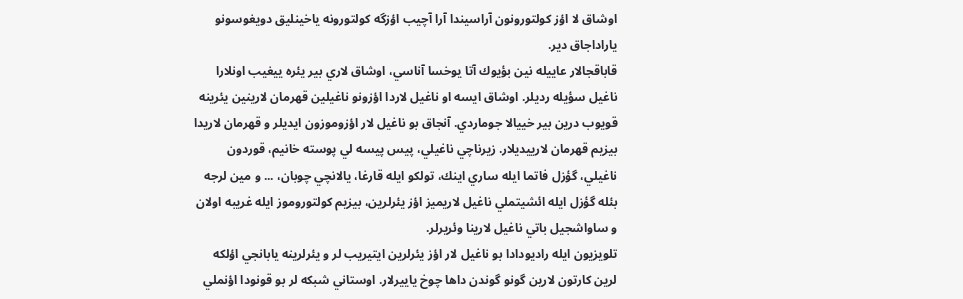اوشاق لا اؤز كولتورونون آراسيندا آرا آچيب اؤزگه كولتورونه ياخينليق دويغوسونو ياراداجاق دير.
قاباقجالار عاييله نين بؤيوك آتا يوخسا آناسي، اوشاق لاري بير يئره ييغيب اونلارا ناغيل سؤيله رديلر. اوشاق ايسه او ناغيل لاردا اؤزونو ناغيلين قهرمان لارينين يئرينه قويوب درين بير خييالا جوماردي. آنجاق بو ناغيل لار اؤزوموزون ايديلر و قهرمان لاريدا بيزيم قهرمان لارييديلار. زيرناچي ناغيلي، پيس پيسه لي پوسته خانيم، قوردون ناغيلي، گؤزل فاتما ايله ساري اينك، تولكو ايله قارغا، يالانچي چوبان، ... و مين لرجه بئله گؤزل ايله ائشيتملي ناغيل لاريميز اؤز يئرلرين، بيزيم كولتوروموز ايله غريبه اولان و ساواشجيل باتي ناغيل لارينا وئريرلر.
تلويزيون ايله راديودادا بو ناغيل لار اؤز يئرلرين ايتيريب لر و يئرلرينه يابانجي اؤلكه لرين كارتون لارين گونو گوندن داها چوخ ياييرلار. اوستاني شبكه لر بو قونودا اؤنملي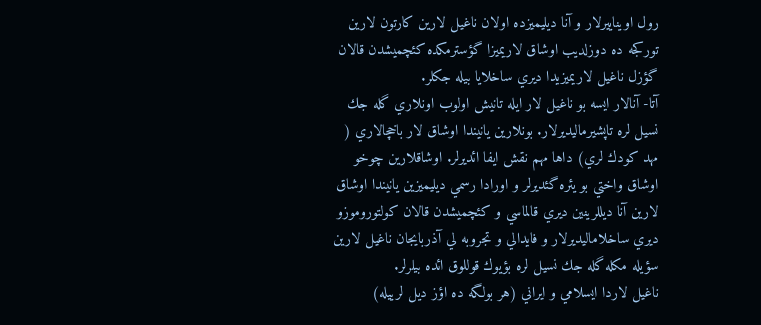رول اويناييرلار و آنا ديليميزده اولان ناغيل لارين كارتون لارين توركجه ده دوزلديب اوشاق لاريميزا گؤسترمكده كئچميشدن قالان گؤزل ناغيل لاريميزيدا ديري ساخلايا بيله جكلر.
آتا- آنالار ايسه بو ناغيل لار ايله تانيش اولوب اونلاري گله جك نسيل لره تاپشيرماليديرلار. بونلارين يانيندا اوشاق لار باخچالاري ( مهد كودك لري) داها مهم نقش ايفا ائديرلر. اوشاقلارين چوخو اوشاق واختي بو يئره گئديرلر و اورادا رسمي ديليميزين يانيندا اوشاق لارين آنا ديللرينين ديري قالماسي و كئچميشدن قالان كولتوروموزو ديري ساخلاماليديرلار و فايدالي و تجروبه لي آذربايجان ناغيل لارين سؤيله مكله گله جك نسيل لره بؤيوك قوللوق ائده بيلرلر.
ناغيل لاردا ايسلامي و ايراني (هر بولگه ده اؤز ديل لرييله)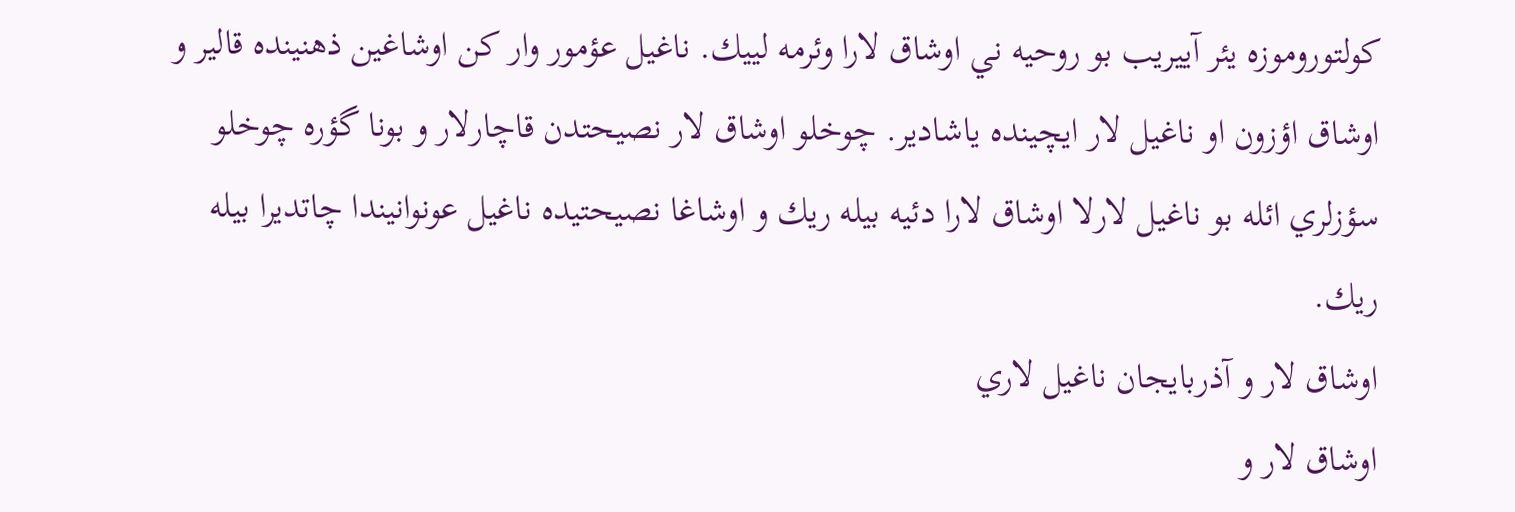كولتوروموزه يئر آييريب بو روحيه ني اوشاق لارا وئرمه لييك. ناغيل عؤمور وار كن اوشاغين ذهنينده قالير و اوشاق اؤزون او ناغيل لار ايچينده ياشادير. چوخلو اوشاق لار نصيحتدن قاچارلار و بونا گؤره چوخلو سؤزلري ائله بو ناغيل لارلا اوشاق لارا دئيه بيله ريك و اوشاغا نصيحتيده ناغيل عونوانيندا چاتديرا بيله ريك.
اوشاق لار و آذربايجان ناغيل لاري
اوشاق لار و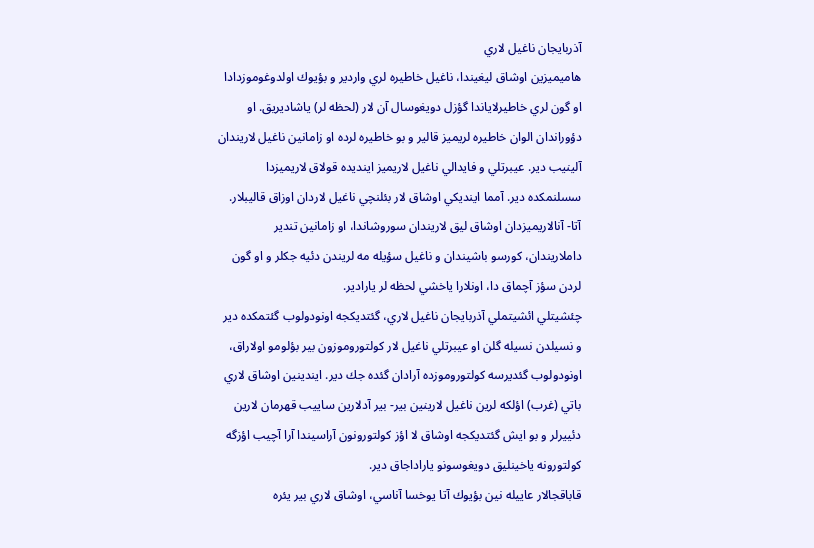آذربايجان ناغيل لاري
هاميميزين اوشاق ليغيندا، ناغيل خاطيره لري واردير و بؤيوك اولدوغوموزدادا او گون لري خاطيرلاياندا گؤزل دويغوسال آن لار (لحظه لر) ياشاديريق. او دؤوراندان الوان خاطيره لريميز قالير و بو خاطيره لرده او زامانين ناغيل لاريندان آلينيب دير. عيبرتلي و فايدالي ناغيل لاريميز اينديده قولاق لاريميزدا سسلنمكده دير. آمما اينديكي اوشاق لار بئلنچي ناغيل لاردان اوزاق قاليبلار.
آتا- آنالاريميزدان اوشاق ليق لاريندان سوروشاندا، او زامانين تندير داملاريندان، كورسو باشيندان و ناغيل سؤيله مه لريندن دئيه جكلر و او گون لردن سؤز آچماق دا، اونلارا ياخشي لحظه لر يارادير.
چئشيتلي ائشيتملي آذربايجان ناغيل لاري، گئتديكجه اونودولوب گئتمكده دير و نسيلدن نسيله گلن او عيبرتلي ناغيل لار كولتوروموزون بير بؤلومو اولاراق، اونودولوب گئديرسه كولتوروموزده آرادان گئده جك دير. ايندينين اوشاق لاري باتي (غرب) اؤلكه لرين ناغيل لارينين بير- بير آدلارين ساييب قهرمان لارين دئييرلر و بو ايش گئتديكجه اوشاق لا اؤز كولتورونون آراسيندا آرا آچيب اؤزگه كولتورونه ياخينليق دويغوسونو ياراداجاق دير.
قاباقجالار عاييله نين بؤيوك آتا يوخسا آناسي، اوشاق لاري بير يئره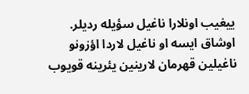ييغيب اونلارا ناغيل سؤيله رديلر. اوشاق ايسه او ناغيل لاردا اؤزونو ناغيلين قهرمان لارينين يئرينه قويوب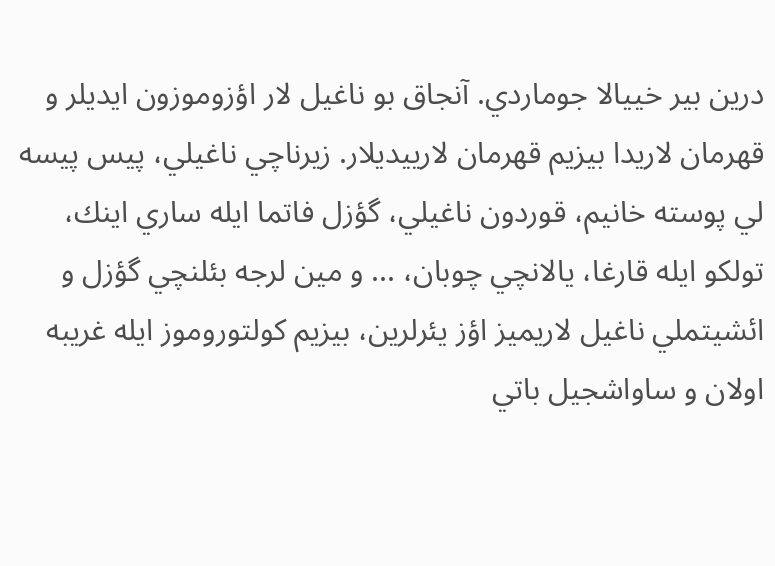درين بير خييالا جوماردي. آنجاق بو ناغيل لار اؤزوموزون ايديلر و قهرمان لاريدا بيزيم قهرمان لارييديلار. زيرناچي ناغيلي، پيس پيسه لي پوسته خانيم، قوردون ناغيلي، گؤزل فاتما ايله ساري اينك، تولكو ايله قارغا، يالانچي چوبان، ... و مين لرجه بئلنچي گؤزل و ائشيتملي ناغيل لاريميز اؤز يئرلرين، بيزيم كولتوروموز ايله غريبه اولان و ساواشجيل باتي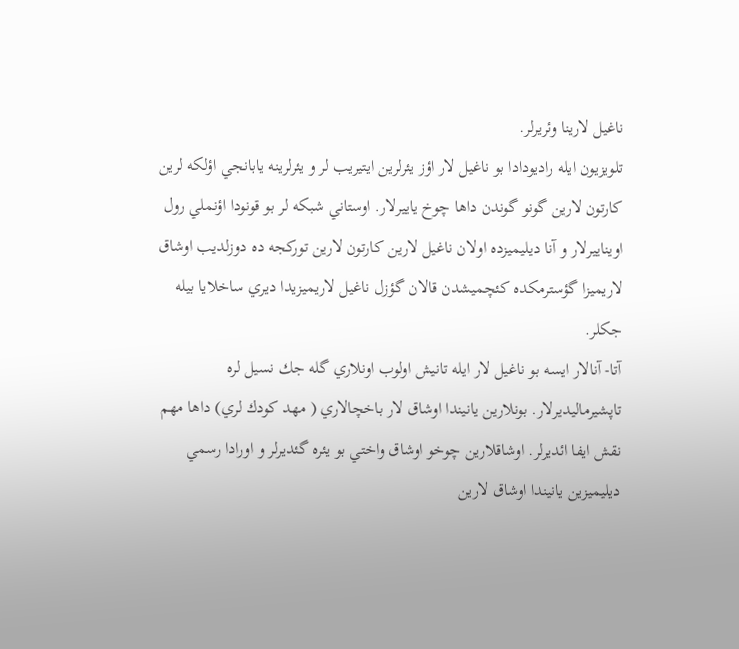ناغيل لارينا وئريرلر.
تلويزيون ايله راديودادا بو ناغيل لار اؤز يئرلرين ايتيريب لر و يئرلرينه يابانجي اؤلكه لرين كارتون لارين گونو گوندن داها چوخ ياييرلار. اوستاني شبكه لر بو قونودا اؤنملي رول اويناييرلار و آنا ديليميزده اولان ناغيل لارين كارتون لارين توركجه ده دوزلديب اوشاق لاريميزا گؤسترمكده كئچميشدن قالان گؤزل ناغيل لاريميزيدا ديري ساخلايا بيله جكلر.
آتا- آنالار ايسه بو ناغيل لار ايله تانيش اولوب اونلاري گله جك نسيل لره تاپشيرماليديرلار. بونلارين يانيندا اوشاق لار باخچالاري ( مهد كودك لري) داها مهم نقش ايفا ائديرلر. اوشاقلارين چوخو اوشاق واختي بو يئره گئديرلر و اورادا رسمي ديليميزين يانيندا اوشاق لارين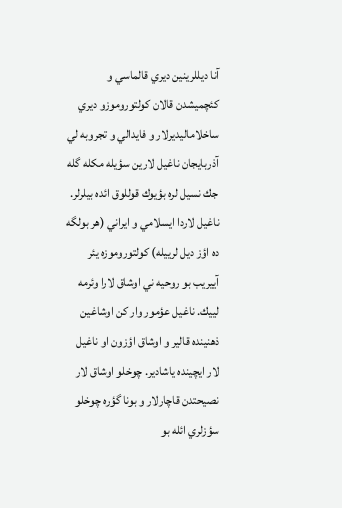آنا ديللرينين ديري قالماسي و كئچميشدن قالان كولتوروموزو ديري ساخلاماليديرلار و فايدالي و تجروبه لي آذربايجان ناغيل لارين سؤيله مكله گله جك نسيل لره بؤيوك قوللوق ائده بيلرلر.
ناغيل لاردا ايسلامي و ايراني (هر بولگه ده اؤز ديل لرييله) كولتوروموزه يئر آييريب بو روحيه ني اوشاق لارا وئرمه لييك. ناغيل عؤمور وار كن اوشاغين ذهنينده قالير و اوشاق اؤزون او ناغيل لار ايچينده ياشادير. چوخلو اوشاق لار نصيحتدن قاچارلار و بونا گؤره چوخلو سؤزلري ائله بو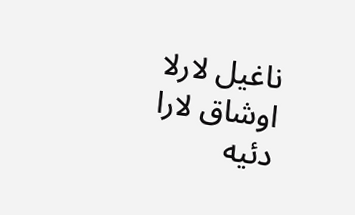ناغيل لارلا اوشاق لارا دئيه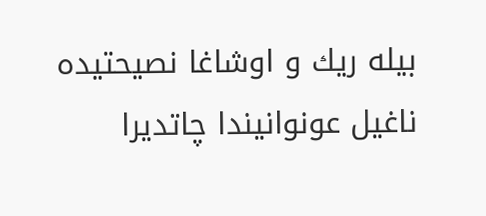بيله ريك و اوشاغا نصيحتيده ناغيل عونوانيندا چاتديرا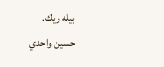بيله ريك.
حسين واحدي